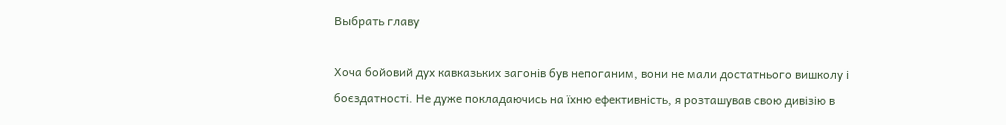Выбрать главу

Хоча бойовий дух кавказьких загонів був непоганим, вони не мали достатнього вишколу і боєздатності. Не дуже покладаючись на їхню ефективність, я розташував свою дивізію в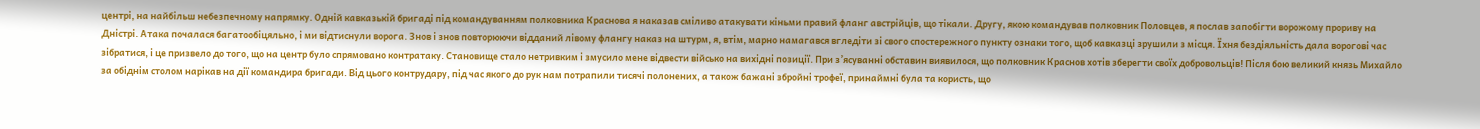центрі, на найбільш небезпечному напрямку. Одній кавказькій бригаді під командуванням полковника Краснова я наказав сміливо атакувати кіньми правий фланг австрійців, що тікали. Другу, якою командував полковник Половцев, я послав запобігти ворожому прориву на Дністрі. Атака почалася багатообіцяльно, і ми відтиснули ворога. Знов і знов повторюючи відданий лівому флангу наказ на штурм, я, втім, марно намагався вгледіти зі свого спостережного пункту ознаки того, щоб кавказці зрушили з місця. Їхня бездіяльність дала ворогові час зібратися, і це призвело до того, що на центр було спрямовано контратаку. Становище стало нетривким і змусило мене відвести військо на вихідні позиції. При з’ясуванні обставин виявилося, що полковник Краснов хотів зберегти своїх добровольців! Після бою великий князь Михайло за обіднім столом нарікав на дії командира бригади. Від цього контрудару, під час якого до рук нам потрапили тисячі полонених, а також бажані збройні трофеї, принаймні була та користь, що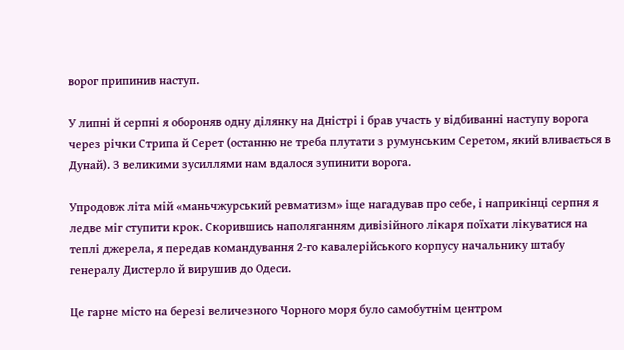ворог припинив наступ.

У липні й серпні я обороняв одну ділянку на Дністрі і брав участь у відбиванні наступу ворога через річки Стрипа й Серет (останню не треба плутати з румунським Серетом, який вливається в Дунай). З великими зусиллями нам вдалося зупинити ворога.

Упродовж літа мій «маньчжурський ревматизм» іще нагадував про себе, і наприкінці серпня я ледве міг ступити крок. Скорившись наполяганням дивізійного лікаря поїхати лікуватися на теплі джерела, я передав командування 2-го кавалерійського корпусу начальнику штабу генералу Дистерло й вирушив до Одеси.

Це гарне місто на березі величезного Чорного моря було самобутнім центром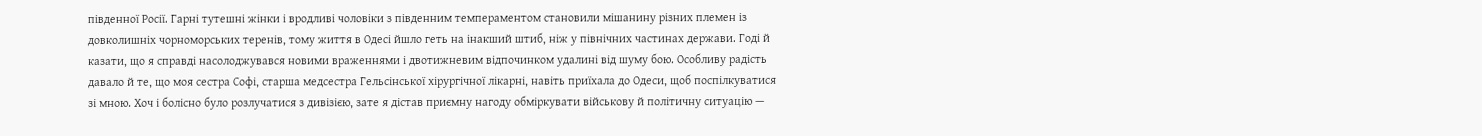південної Росії. Гарні тутешні жінки і вродливі чоловіки з південним темпераментом становили мішанину різних племен із довколишніх чорноморських теренів, тому життя в Одесі йшло геть на інакший штиб, ніж у північних частинах держави. Годі й казати, що я справді насолоджувався новими враженнями і двотижневим відпочинком удалині від шуму бою. Особливу радість давало й те, що моя сестра Софі, старша медсестра Гельсінської хірургічної лікарні, навіть приїхала до Одеси, щоб поспілкуватися зі мною. Хоч і болісно було розлучатися з дивізією, зате я дістав приємну нагоду обміркувати військову й політичну ситуацію —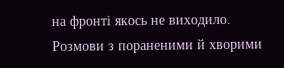на фронті якось не виходило. Розмови з пораненими й хворими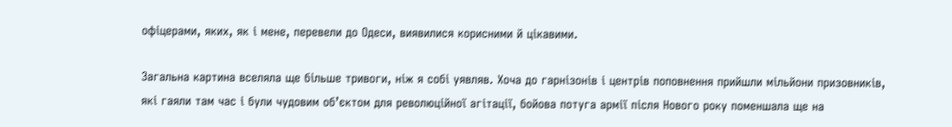офіцерами, яких, як і мене, перевели до Одеси, виявилися корисними й цікавими.

Загальна картина вселяла ще більше тривоги, ніж я собі уявляв. Хоча до гарнізонів і центрів поповнення прийшли мільйони призовників, які гаяли там час і були чудовим об’єктом для революційної агітації, бойова потуга армії після Нового року поменшала ще на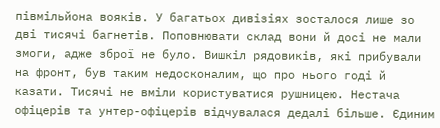півмільйона вояків. У багатьох дивізіях зосталося лише зо дві тисячі багнетів. Поповнювати склад вони й досі не мали змоги, адже зброї не було. Вишкіл рядовиків, які прибували на фронт, був таким недосконалим, що про нього годі й казати. Тисячі не вміли користуватися рушницею. Нестача офіцерів та унтер-офіцерів відчувалася дедалі більше. Єдиним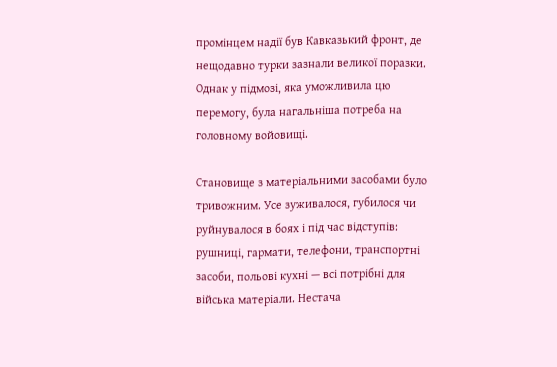промінцем надії був Кавказький фронт, де нещодавно турки зазнали великої поразки. Однак у підмозі, яка уможливила цю перемогу, була нагальніша потреба на головному войовищі.

Становище з матеріальними засобами було тривожним. Усе зуживалося, губилося чи руйнувалося в боях і під час відступів: рушниці, гармати, телефони, транспортні засоби, польові кухні — всі потрібні для війська матеріали. Нестача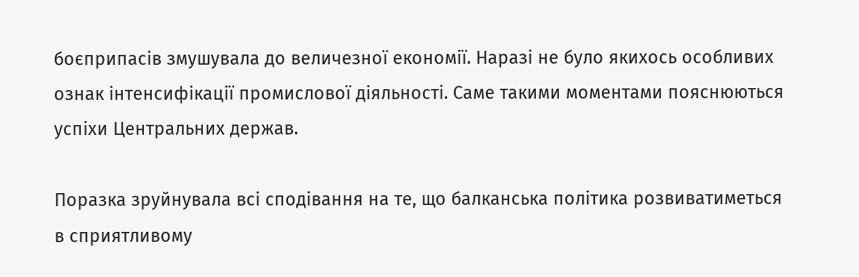боєприпасів змушувала до величезної економії. Наразі не було якихось особливих ознак інтенсифікації промислової діяльності. Саме такими моментами пояснюються успіхи Центральних держав.

Поразка зруйнувала всі сподівання на те, що балканська політика розвиватиметься в сприятливому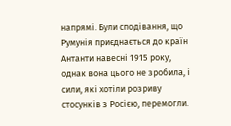напрямі. Були сподівання, що Румунія приєднається до країн Антанти навесні 1915 року, однак вона цього не зробила, і сили, які хотіли розриву стосунків з Росією, перемогли.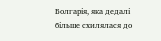Болгарія, яка дедалі більше схилялася до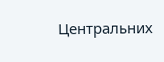Центральних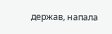держав, напала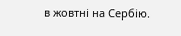в жовтні на Сербію.